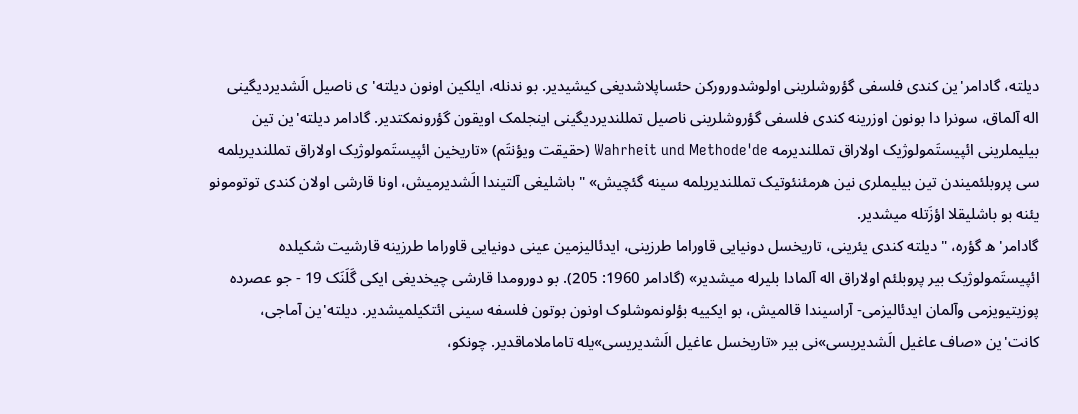دیلته، گادامر'ین کندی فلسفی گؤروشلرینی اولوشدورورکن حئساپلاشدیغی کیشیدیر. بو ندنله، ایلکین اونون دیلته'ی ناصیل الَشدیردیگینی اله آلماق، سونرا دا بونون اوزرینه کندی فلسفی گؤروشلرینی ناصیل تمللندیردیگینی اینجلمک اویقون گؤرونمکتدیر. گادامر دیلته'ین تین بیلیملرینی ائپیستَمولوژیک اولاراق تمللندیرمه Wahrheit und Methode'de (حقیقت ویؤنتَم) «تاریخین ائپیستَمولوژیک اولاراق تمللندیریلمه سی پروبلئمیندن تین بیلیملری نین هرمئنئوتیک تمللندیریلمه سینه گئچیش» " باشلیغی آلتیندا الَشدیرمیش، اونا قارشی اولان کندی توتومونو یئنه بو باشلیقلا اؤزَتله میشدیر.
گادامر'ه گؤره، " دیلته کندی یئرینی، تاریخسل دونیایی قاوراما طرزینی، ایدئالیزمین عینی دونیایی قاوراما طرزینه قارشیت شکیلده ائپیستَمولوژیک بیر پروبلئم اولاراق اله آلمادا بلیرله میشدیر» (گادامر 1960: 205). بو دورومدا قارشی چیخدیغی ایکی گَلَنَک 19 - جو عصرده پوزیتیویزمی وآلمان ایدئالیزمی- آراسیندا قالمیش، بو ایکییه بؤلونموشلوک اونون بوتون فلسفه سینی ائتکیلمیشدیر. دیلته'ین آماجی، کانت'ین «صاف عاغیل الَشدیریسی»نی بیر «تاریخسل عاغیل الَشدیریسی»یله تاماملاماقدیر. چونکو،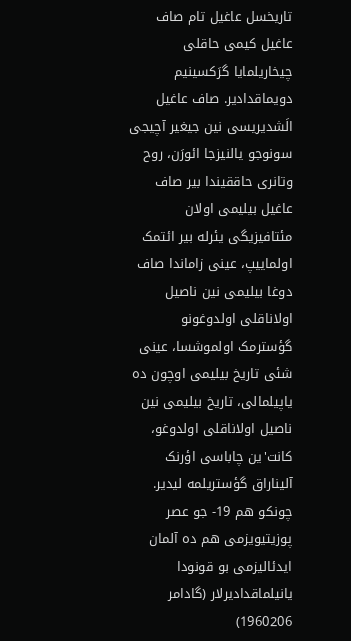تاریخسل عاغیل تام صاف عاغیل کیمی حاقلی چیخاریلمایا گرَکسینیم دویماقدادیر. صاف عاغیل الَشدیریسی نین جیغیر آچیجی سونوجو یالنیزجا ائورَن، روح وتانری حاققیندا بیر صاف عاغیل بیلیمی اولان مئتافیزیگی یئرله بیر ائتمک اولماییپ، عینی زاماندا صاف دوغا بیلیمی نین ناصیل اولاناقلی اولدوغونو گؤسترمک اولموشسا، عینی شئی تاریخ بیلیمی اوچون ده یاپیلمالی، تاریخ بیلیمی نین ناصیل اولاناقلی اولدوغو، کانت'ین چاباسی اؤرنک آلیناراق گؤستریلمه لیدیر. چونکو هم 19- جو عصر پوزیتیویزمی هم ده آلمان ایدئالیزمی بو قونودا یانیلماقدادیرلار (گادامر 1960206)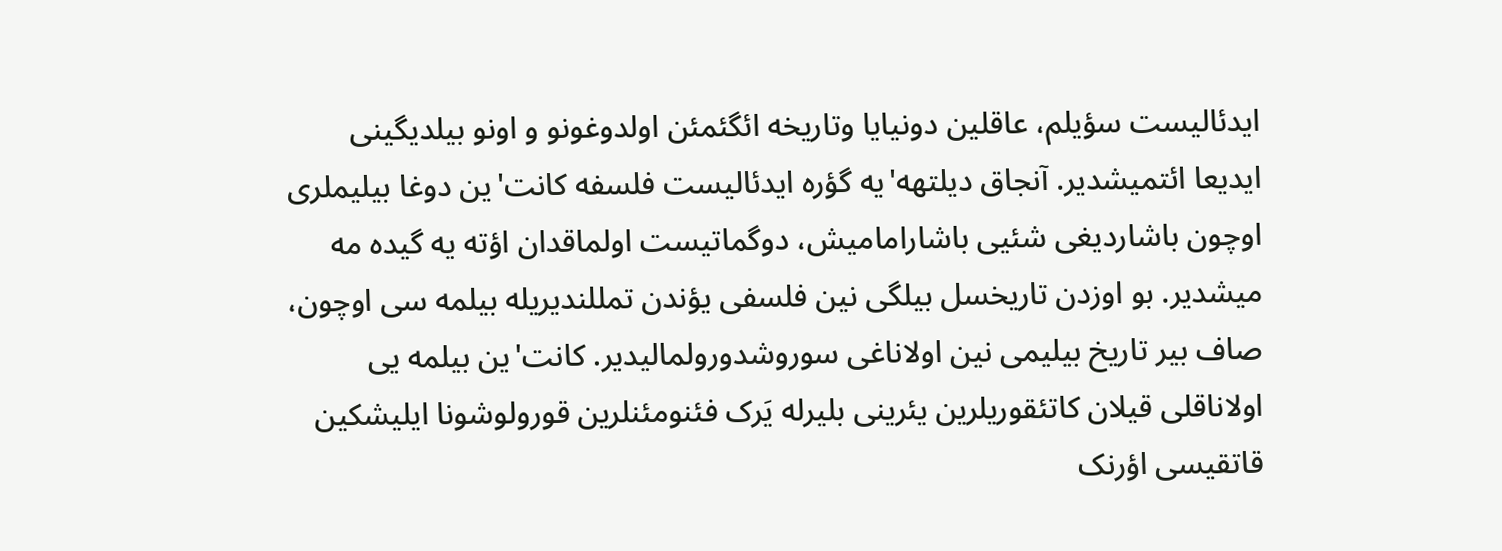ایدئالیست سؤیلم، عاقلین دونیایا وتاریخه ائگئمئن اولدوغونو و اونو بیلدیگینی ایدیعا ائتمیشدیر. آنجاق دیلتهه'یه گؤره ایدئالیست فلسفه کانت'ین دوغا بیلیملری اوچون باشاردیغی شئیی باشارامامیش، دوگماتیست اولماقدان اؤته یه گیده مه میشدیر. بو اوزدن تاریخسل بیلگی نین فلسفی یؤندن تمللندیریله بیلمه سی اوچون، صاف بیر تاریخ بیلیمی نین اولاناغی سوروشدورولمالیدیر. کانت'ین بیلمه یی اولاناقلی قیلان کاتئقوریلرین یئرینی بلیرله یَرک فئنومئنلرین قورولوشونا ایلیشکین قاتقیسی اؤرنک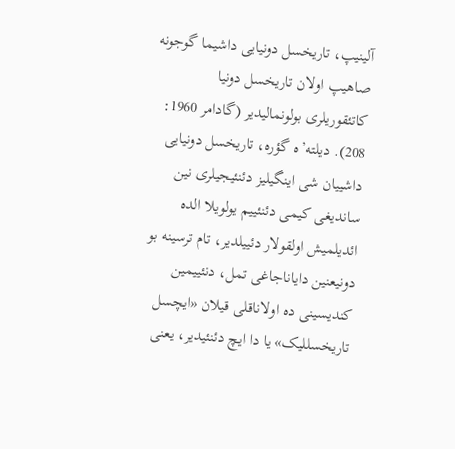آلینیپ، تاریخسل دونیایی داشیما گوجونه صاهیپ اولان تاریخسل دونیا کاتئقوریلری بولونمالیدیر (گادامر 1960: 208). دیلته’ه گؤره، تاریخسل دونیایی داشییان شی اینگیلیز دئنئیجیلری نین ساندیغی کیمی دئنئییم یولویلا الده ائدیلمیش اولقولار دئییلدیر، تام ترسینه بو دونیعنین دایاناجاغی تمل، دنئییمین کندیسینی ده اولاناقلی قیلان «ایچسل تاریخسللیک» یا دا ایچ دئنئیدیر، یعنی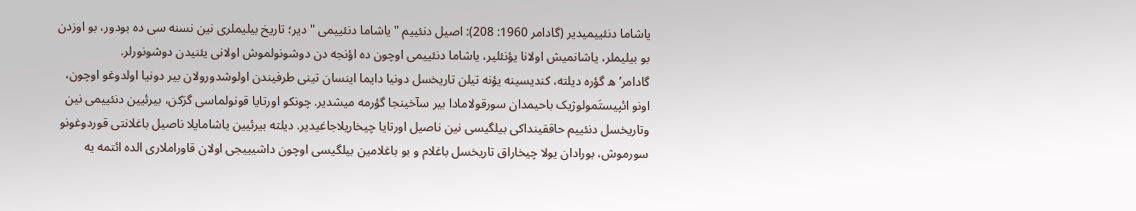یاشاما دنئییمیدیر (گادامر 1960: 208): اصیل دنئییم " یاشاما دنئییمی " دیر؛ تاریخ بیلیملری نین نسنه سی ده بودور، بو اوزدن بو بیلیملر، یاشانمیش اولانا یؤنئلیر، یاشاما دنئییمی اوچون ده اؤنجه دن دوشونولموش اولانی یئنیدن دوشونورلر.
گادامر’ه گؤره دیلته، کندیسینه یؤنه تیلن تاریخسل دونیا دایما اینسان تینی طرفیندن اولوشدورولان بیر دونیا اولدوغو اوچون، اونو ائپیستَمولوژیک باحیمدان سورقولامادا بیر سآخینجا گؤرمه میشدیر. چونکو اورتایا قونولماسی گرَکن، بیرئیین دنئییمی نین وتاریخسل دنئییم حاققینداکی بیلگیسی نین ناصیل اورتایا چیخاریلاجاغیدیر. دیلته بیرئیین یاشامایلا ناصیل باغلانتی قوردوغونو سورموش، بورادان یولا چیخاراق تاریخسل باغلام و بو باغلامین بیلگیسی اوچون داشیییجی اولان قاوراملاری الده ائتمه یه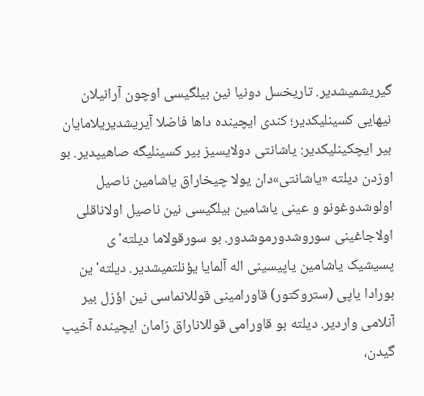گیریشمیشدیر. تاریخسل دونیا نین بیلگیسی اوچون آرانیلان نیهایی کسینلیکدیر؛ کندی ایچینده داها فاضلا آیریشدیریلامایان بیر ایچکینلیکدیر: یاشانتی دولایسیز بیر کسینلیگه صاهیپدیر. بو اوزدن دیلته «یاشانتی»دان یولا چیخاراق یاشامین ناصیل اولوشدوغونو و عینی یاشامین بیلگیسی نین ناصیل اولاناقلی اولاجاغینی سوروشدورموشدور. بو سورقولاما دیلته'ی پسیشیک یاشامین یاپیسینی اله آلمایا یؤنلتمیشدیر. دیلته'ین بورادا یاپی (ستروکتور) قاورامینی قوللانماسی نین اؤزل بیر آنلامی واردیر. دیلته بو قاورامی قوللاناراق زامان ایچینده آخیپ گیدن،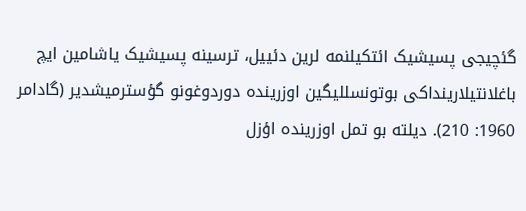گئچیجی پسیشیک ائتکیلنمه لرین دئییل، ترسینه پسیشیک یاشامین ایچ باغلانتیلارینداکی بوتونسللیگین اوزرینده دوردوغونو گؤسترمیشدیر (گادامر 1960: 210). دیلته بو تمل اوزرینده اؤزل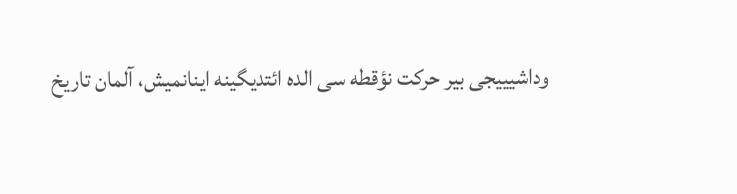وداشیییجی بیر حرکت نؤقطه سی الده ائتدیگینه اینانمیش، آلمان تاریخ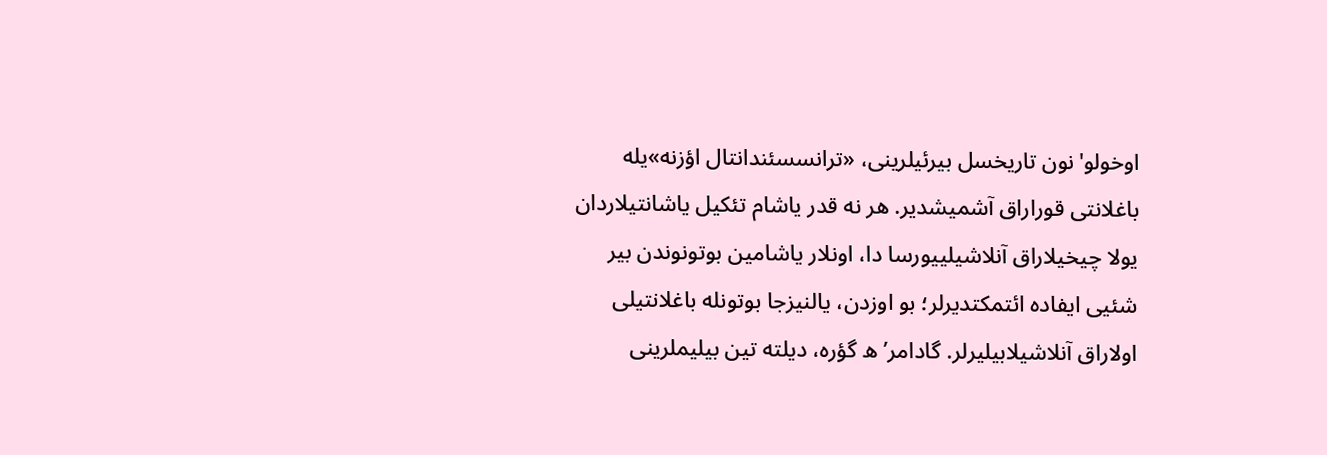اوخولو'نون تاریخسل بیرئیلرینی، «ترانسسئندانتال اؤزنه»یله باغلانتی قوراراق آشمیشدیر. هر نه قدر یاشام تئکیل یاشانتیلاردان یولا چیخیلاراق آنلاشیلییورسا دا، اونلار یاشامین بوتونوندن بیر شئیی ایفاده ائتمکتدیرلر؛ بو اوزدن، یالنیزجا بوتونله باغلانتیلی اولاراق آنلاشیلابیلیرلر. گادامر’ه گؤره، دیلته تین بیلیملرینی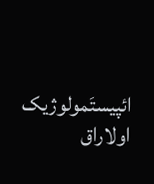ائپیستَمولوژیک اولاراق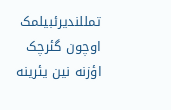تمللندیرئبیلمک اوچون گئرچک اؤزنه نین یئرینه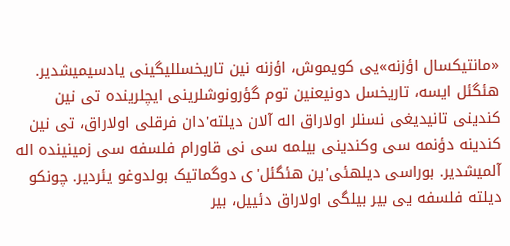«مانتیکسال اؤزنه»یی کویموش، اؤزنه نین تاریخسللیگینی یادسیمیشدیر.
هئگئل ایسه، تاریخسل دونیعنین توم گؤرونوشلرینی ایچلرینده تی نین کندینی تانیدیغی نسنلر اولاراق اله آلان دیلته'دان فرقلی اولاراق، تی نین کندینه دؤنمه سی وکندینی بیلمه سی نی قاورام فلسفه سی زمینینده اله آلمیشدیر. بوراسی دیلهئی'ین هئگئل'ی دوگماتیک بولدوغو یئردیر. چونکو دیلته فلسفه یی بیر بیلگی اولاراق دئییل، بیر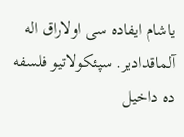یاشام ایفاده سی اولاراق اله آلماقدادیر. سپئکولاتیو فلسفه ده داخیل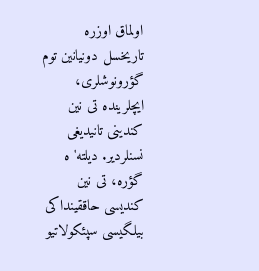اولماق اوزره تاریخسل دونیانین توم گؤرونوشلری، ایچلرینده تی نین کندینی تانیدیغی نسنلردیر. دیلته'ه گؤره، تی نین کندیسی حاققینداکی بیلگیسی سپئکولاتیو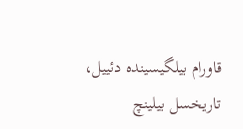قاورام بیلگیسینده دئییل، تاریخسل بیلینچ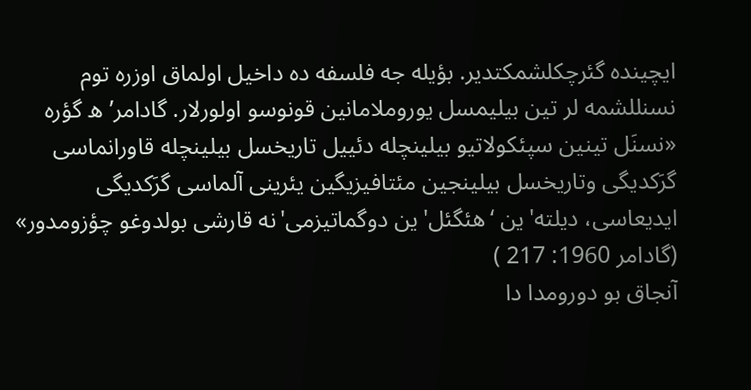ایچینده گئرچکلشمکتدیر. بؤیله جه فلسفه ده داخیل اولماق اوزره توم نسنللشمه لر تین بیلیمسل یوروملامانین قونوسو اولورلار. گادامر’ه گؤره «نسنَل تینین سپئکولاتیو بیلینچله دئییل تاریخسل بیلینچله قاورانماسی گرَکدیگی وتاریخسل بیلینجین مئتافیزیگین یئرینی آلماسی گرَکدیگی ایدیعاسی، دیلته'ین ‘هئگئل'ین دوگماتیزمی'نه قارشی بولدوغو چؤزومدور» (گادامر 1960: 217 )
آنجاق بو دورومدا دا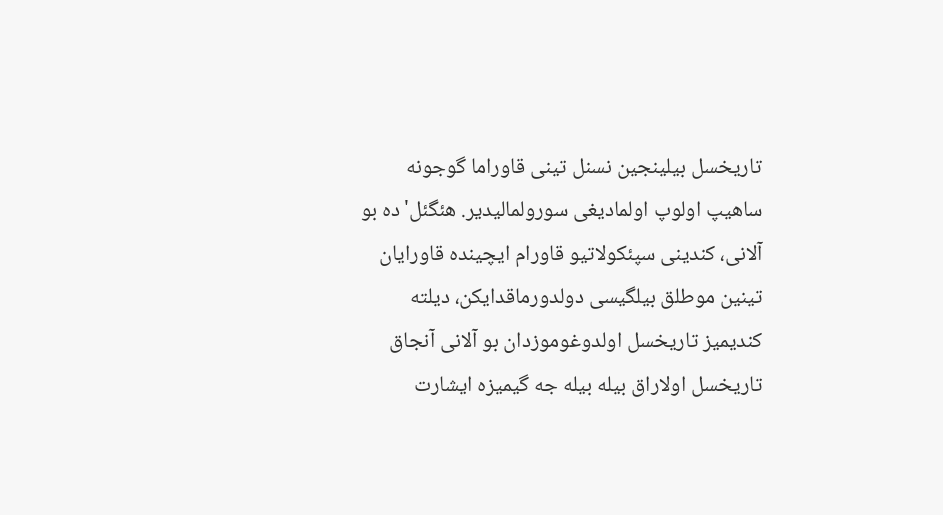تاریخسل بیلینجین نسنل تینی قاوراما گوجونه ساهیپ اولوپ اولمادیغی سورولمالیدیر. هئگئل'ده بو آلانی، کندینی سپئکولاتیو قاورام ایچینده قاورایان تینین موطلق بیلگیسی دولدورماقدایکن، دیلته کندیمیز تاریخسل اولدوغوموزدان بو آلانی آنجاق تاریخسل اولاراق بیله بیله جه گیمیزه ایشارت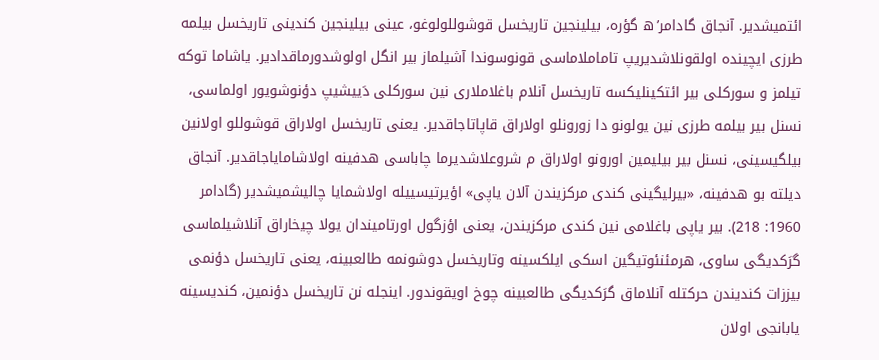ائتمیشدیر. آنجاق گادامر’ه گؤره، بیلینجین تاریخسل قوشوللولوغو، عینی بیلینجین کندینی تاریخسل بیلمه طرزی ایچینده اولقونلاشدیریپ تاماملاماسی قونوسوندا آشیلماز بیر انگل اولوشدورماقدادیر. یاشاما توکه تیلمز و سورکلی بیر ائتکینلیکسه تاریخسل آنلام باغلاملاری نین سورکلی دَییشیپ دؤنوشویور اولماسی، نسنل بیر بیلمه طرزی نین یولونو دا زورونلو اولاراق قاپاتاجاقدیر. یعنی تاریخسل اولاراق قوشوللو اولانین بیلگیسینی، نسنل بیر بیلیمین اورونو اولاراق م شروعلاشدیرما چاباسی هدفینه اولاشامایاجاقدیر. آنجاق دیلته بو هدفینه، «بیرلیگینی کندی مرکزیندن آلان یاپی» اؤیرتیسییله اولاشمایا چالیشمیشدیر (گادامر 1960: 218). بیر یاپی باغلامی نین کندی مرکزیندن، یعنی اؤزگول اورتامیندان یولا چیخاراق آنلاشیلماسی گرَکدیگی ساوی، هرمئنئوتیگین اسکی ایلکسینه وتاریخسل دوشونمه طالعبینه، یعنی تاریخسل دؤنمی بیززات کندیندن حرکتله آنلاماق گرَکدیگی طالعبینه چوخ اویقوندور. اینجله نن تاریخسل دؤنمین، کندیسینه یابانجی اولان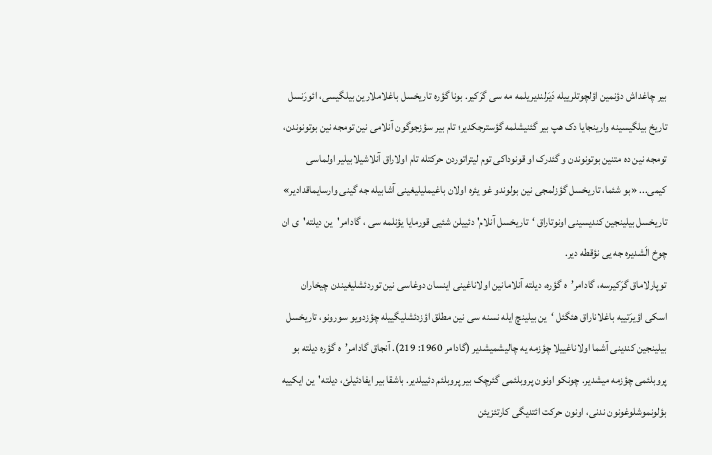بیر چاغداش دؤنمین اؤلچوتلرییله دَیَرلندیریلمه مه سی گرَکیر. بونا گؤره تاریخسل باغلاملارین بیلگیسی، ائورَنسل تاریخ بیلگیسینه وارینجایا دک هپ بیر گئنیشلمه گؤسترجکدیر؛ تام بیر سؤزجوگون آنلامی نین تومجه نین بوتونوندن، تومجه نین ده متنین بوتونوندن و گئدرک او قونوداکی توم لیتراتوردن حرکتله تام اولاراق آنلاشیلابیلیر اولماسی کیمی... «بو شئما، تاریخسل گؤزلمجی نین بولوندو غو یئره اولان باغیملیلیغینی آشابیله جه گینی وارسایماقدادیر» تاریخسل بیلینجین کندیسینی اونوتاراق ‘تاریخسل آنلام' دئییلن شئیی قورمایا یؤنلمه سی ، گادامر'ین دیلته'ی ان چوخ الَشدیره جه یی نؤقطه دیر.
توپارلاماق گرَکیرسه، گادامر’ه گؤره، دیلته آنلامانین اولاناغینی اینسان دوغاسی نین توردئشلیغیندن چیخاران اسکی اؤیرَتییه باغلاناراق هئگئل ‘ین بیلینچ ایله نسنه سی نین مطلق اؤزدئشلیگییله چؤزدویو سورونو، تاریخسل بیلینجین کندینی آشما اولاناغییلا چؤزمه یه چالیشمیشدیر (گادامر 1960: 219). آنجاق گادامر’ه گؤره دیلته بو پروبلئمی چؤزمه میشدیر. چونکو اونون پروبلئمی گئرچک بیر پروبلئم دئییلدیر. باشقا بیر ایفادئیلئ، دیلته'ین ایکییه بؤلونموشلوغونون ندنی، اونون حرکت ائتدیگی کارتئزیئن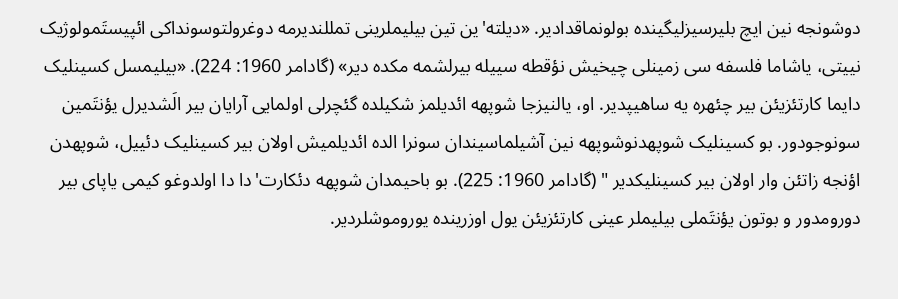دوشونجه نین ایچ بلیرسیزلیگینده بولونماقدادیر. «دیلته'ین تین بیلیملرینی تمللندیرمه دوغرولتوسونداکی ائپیستَمولوژیک نییتی، یاشاما فلسفه سی زمینلی چیخیش نؤقطه سییله بیرلشمه مکده دیر» (گادامر 1960: 224). «بیلیمسل کسینلیک دایما کارتئزیئن بیر چئهره یه ساهیپدیر. او، یالنیزجا شوپهه ائدیلمز شکیلده گئچرلی اولمایی آرایان بیر الَشدیرل یؤنتَمین سونوجودور. بو کسینلیک شوپهدنوشوپهه نین آشیلماسیندان سونرا الده ائدیلمیش اولان بیر کسینلیک دئییل، شوپهدن اؤنجه زاتئن وار اولان بیر کسینلیکدیر " (گادامر 1960: 225). بو باحیمدان شوپهه دئکارت'دا دا اولدوغو کیمی یاپای بیر دورومدور و بوتون یؤنتَملی بیلیملر عینی کارتئزیئن یول اوزرینده یوروموشلردیر.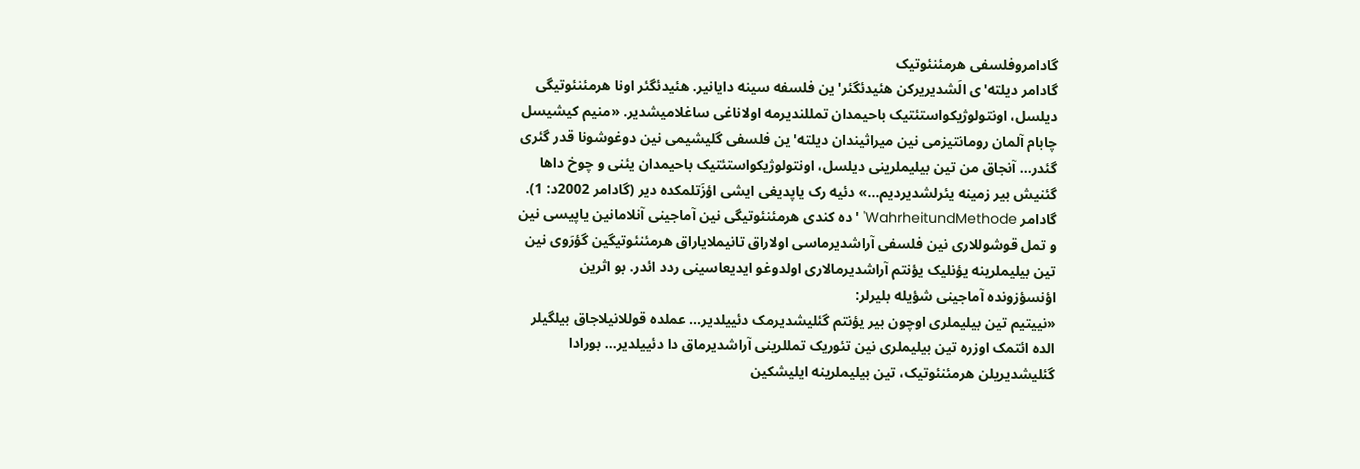گادامروفلسفی هرمئنئوتیک
گادامر دیلته'ی الَشدیریرکن هئیدئگئر'ین فلسفه سینه دایانیر. هئیدئگئر اونا هرمئنئوتیگی دیلسل، اونتولوژیکواستئتیک باحیمدان تمللندیرمه اولاناغی ساغلامیشدیر. «منیم کیشیسل چابام آلمان رومانتیزمی نین میراثیندان دیلته'ین فلسفی گلیشیمی نین دوغوشونا قدر گئری گئدر... آنجاق من تین بیلیملرینی دیلسل، اونتولوژیکواستئتیک باحیمدان یئنی و چوخ داها گئنیش بیر زمینه یئرلشدیردیم...» دئیه رک یاپدیغی ایشی اؤزَتلمکده دیر (گادامر 2002د: 1). گادامر WahrheitundMethode' 'ده کندی هرمئنئوتیگی نین آماجینی آنلامانین یاپیسی نین و تمل قوشوللاری نین فلسفی آراشدیرماسی اولاراق تانیملایاراق هرمئنئوتیگین گؤرَوی نین تین بیلیملرینه یؤنلیک یؤنتم آراشدیرمالاری اولدوغو ایدیعاسینی ردد ائدر. بو اثرین اؤنسؤزونده آماجینی شؤیله بلیرلر:
«نییتیم تین بیلیملری اوچون بیر یؤنتم گئلیشدیرمک دئییلدیر... عملده قوللانیلاجاق بیلگیلر الده ائتمک اوزره تین بیلیملری نین تئوریک تمللرینی آراشدیرماق دا دئییلدیر... بورادا گئلیشدیریلن هرمئنئوتیک، تین بیلیملرینه ایلیشکین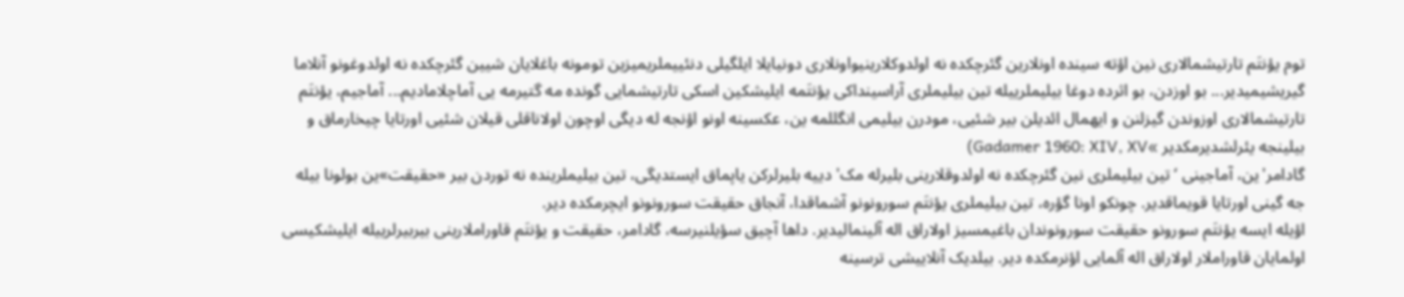توم یؤنتَم تارتیشمالاری نین اؤته سینده اونلارین گئرچکده نه اولدوکلارینیواونلاری دونیایلا ایلگیلی دنئییملریمیزین تومونه باغلایان شیین گئرچکده نه اولدوغونو آنلاما گیریشیمیدیر... بو اوزدن، بو اثرده دوغا بیلیملرییله تین بیلیملری آراسینداکی یؤنتَمه ایلیشکین اسکی تارتیشمایی گونده مه گتیرمه یی آماچلامادیم... آماجیم، یؤنتَم تارتیشمالاری اوزوندن گیزلنن و ایهمال ائدیلن بیر شئیی، مودرن بیلیمی انگللمه ین، عکسینه اونو اؤنجه له دیگی اوچون اولاناقلی قیلان شئیی اورتایا چیخارماق و بیلینجه یئرلشدیرمکدیر »Gadamer 1960: XIV, XV)
گادامر'ین، آماجینی ‘تین بیلیملری نین گئرچکده نه اولدوقلارینی بلیرله مک' دییه بلیرلرکن یاپماق ایستدیگی، تین بیلیملرینده نه توردن بیر «حقیقت»ین بولونا بیله جه گینی اورتایا قویماقدیر. چونکو اونا گؤره، تین بیلیملری یؤنتَم سورونونو آشماقدا، آنجاق حقیقت سورونونو ایچرمکده دیر.
اؤیله ایسه یؤنتَم سورونو حقیقت سورونوندان باغیمسیز اولاراق اله آلینمالیدیر. داها آچیق سؤیلنیرسه، گادامر، حقیقت و یؤنتَم قاوراملارینی بیربیرلرییله ایلیشکیسی اولمایان قاوراملار اولاراق اله آلمایی اؤنرمکده دیر. بیلدیک آنلاییشی ترسینه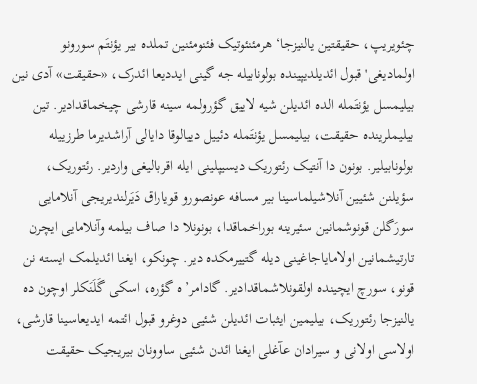چئویریپ، حقیقتین یالنیزجا‘ هرمئنئوتیک فئنومئنین تملده بیر یؤنتَم سورونو اولمادیغی' قبول ائدیلدیپینده بولونابیله جه گینی ایددیعا ائدرک، «حقیقت» آدی نین بیلیمسل یؤنتَمله الده ائدیلن شیه لاییق گؤرولمه سینه قارشی چیخماقدادیر. تین بیلیملرینده حقیقت، بیلیمسل یؤنتَمله دئییل دییالوقا دایالی آراشدیرما طرزییله بولونابیلیر. بونون دا آنتیک رئتوریک دیسیپلینی ایله اقربالیغی واردیر. رئتوریک، سؤیلنن شئیین آنلاشیلماسینا بیر مسافه عونصورو قویاراق دَیَرلندیریجی آنلامایی سورَگلن قونوشمانین سئیرینه بوراخماقدا، بونونلا دا صاف بیلمه وآنلامایی ایچرن تارتیشمانین اولامایاجاغینی دیله گتییرمکده دیر. چونکو، ایغنا ائدیلمک ایسته نن قونو، سورچ ایچینده اولقونلاشماقدادیر. گادامر’ه گؤره، اسکی گَلَنَکلر اوچون ده یالنیزجا رئتوریک، بیلیمین ایثبات ائدیلن شئیی دوغرو قبول ائتمه ایدیعاسینا قارشی، اولاسی اولانی و سیرادان عآغلی ایغنا ائدن شئیی ساوونان بیریجیک حقیقت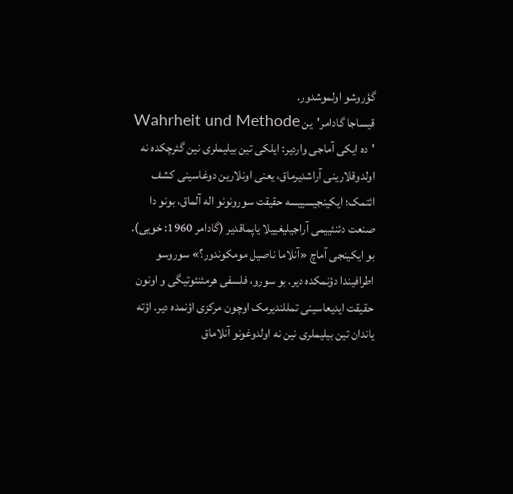گؤروشو اولموشدور.
قیساجا گادامر'ین Wahrheit und Methode 'ده ایکی آماجی واردیر: ایلکی تین بیلیملری نین گئرچکده نه اولدوقلارینی آراشدیرماق، یعنی اونلارین دوغاسینی کشف ائتمک؛ ایکینجیسییسه حقیقت سورونونو اله آلماق، بونو دا صنعت دئنئییمی آراجیلیغییلا یاپماقدیر (گادامر 1960: خویی). بو ایکینجی آماچ «آنلاما ناصیل مومکوندور؟» سوروسو اطرافیندا دؤنمکده دیر. بو سورو، فلسفی هرمئنئوتیگی و اونون حقیقت ایدیعاسینی تمللندیرمک اوچون مرکزی اؤنمده دیر. اؤته یاندان تین بیلیملری نین نه اولدوغونو آنلاماق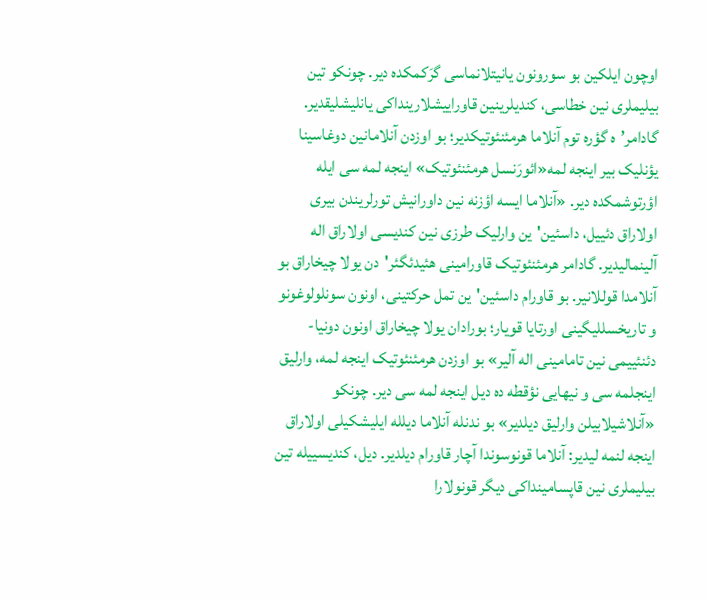اوچون ایلکین بو سورونون یانیتلانماسی گرَکمکده دیر. چونکو تین بیلیملری نین خطاسی، کندیلرینین قاوراییشلارینداکی یانلیشلیقدیر.
گادامر’ه گؤره توم آنلاما هرمئنئوتیکدیر؛ بو اوزدن آنلامانین دوغاسینا یؤنلیک بیر اینجه لمه«ائورَنسل هرمئنئوتیک» اینجه لمه سی ایله اؤرتوشمکده دیر. «آنلاما ایسه اؤزنه نین داورانیش تورلریندن بیری اولاراق دئییل، داسئین'ین وارلیک طرزی نین کندیسی اولاراق اله آلینمالیدیر. گادامر هرمئنئوتیک قاورامینی هئیدئگئر'دن یولا چیخاراق بو آنلامدا قوللانیر. بو قاورام داسئین'ین تمل حرکتینی، اونون سونلولوغونو و تاریخسللیگینی اورتایا قویار؛ بورادان یولا چیخاراق اونون دونیا- دئنئییمی نین تامامینی اله آلیر» بو اوزدن هرمئنئوتیک اینجه لمه، وارلیق اینجلمه سی و نیهایی نؤقطه ده دیل اینجه لمه سی دیر. چونکو «آنلاشیلابیلن وارلیق دیلدیر» بو ندنله آنلاما دیلله ایلیشکیلی اولاراق اینجه لنمه لیدیر: آنلاما قونوسوندا آچار قاورام دیلدیر. دیل، کندیسییله تین بیلیملری نین قاپسامینداکی دیگر قونولارا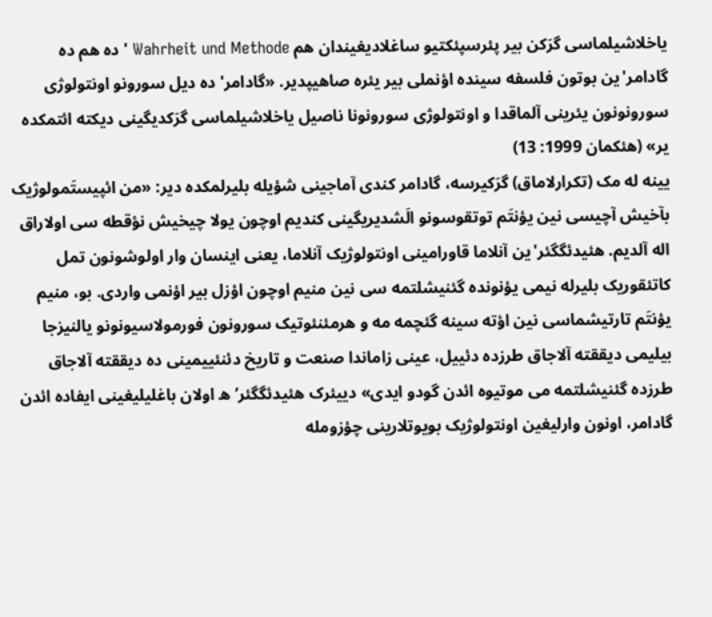یاخلاشیلماسی گرَکن بیر پئرسپئکتیو ساغلادیغیندان هم Wahrheit und Methode 'ده هم ده گادامر'ین بوتون فلسفه سینده اؤنملی بیر یئره صاهیپدیر. «گادامر'ده دیل سورونو اونتولوژی سورونونون یئرینی آلماقدا و اونتولوژی سورونونا ناصیل یاخلاشیلماسی گرَکدیگینی دیکته ائتمکده یر» (هئکمان 1999: 13)
یینه له مک (تکرارلاماق) گرَکیرسه، گادامر کندی آماجینی شؤیله بلیرلمکده دیر: «من ائپیستَمولوژیک بآخیش آچیسی نین یؤنتَم توتقوسونو الَشدیریگینی کندیم اوچون یولا چیخیش نؤقطه سی اولاراق اله آلدیم. هئیدئگگئر'ین آنلاما قاورامینی اونتولوژیک آنلاما، یعنی اینسان وار اولوشونون تمل کاتئقوریک بلیرله نیمی یؤنونده گئنیشلتمه سی نین منیم اوچون اؤزل بیر اؤنمی واردی. بو، منیم یؤنتَم تارتیشماسی نین اؤته سینه گئچمه مه و هرمئنئوتیک سورونون فورمولاسیونونو یالنیزجا بیلیمی دیققته آلاجاق طرزده دئییل، عینی زاماندا صنعت و تاریخ دئنئییمینی ده دیققته آلاجاق طرزده گئنیشلتمه می موتیوه ائدن گودو ایدی» دییئرک هئیدئگگئر’ه اولان باغلیلیغینی ایفاده ائدن گادامر، اونون وارلیغین اونتولوژیک بویوتلارینی چؤزومله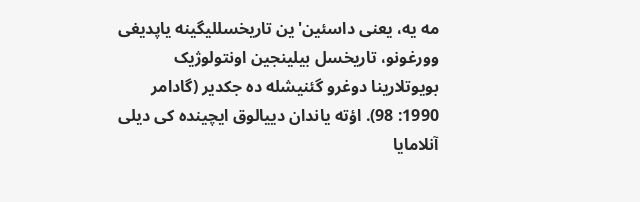مه یه، یعنی داسئین'ین تاریخسللیگینه یاپدیغی وورغونو، تاریخسل بیلینجین اونتولوژیک بویوتلارینا دوغرو گئنیشله ده جکدیر (گادامر 1990: 98). اؤته یاندان دییالوق ایچینده کی دیلی آنلامایا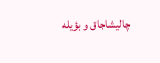چالیشاجاق و بؤیله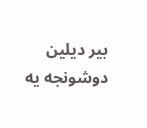بیر دیلین دوشونجه یه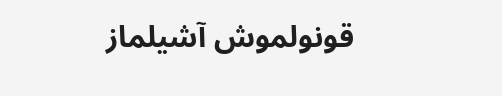قونولموش آشیلماز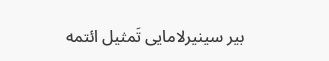بیر سینیرلامایی تَمثیل ائتمه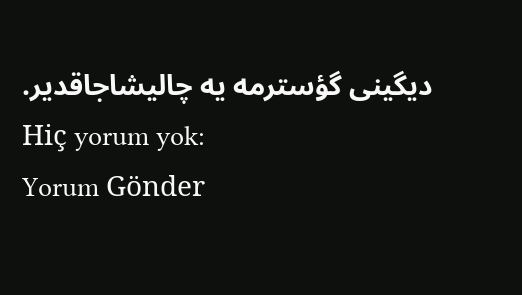دیگینی گؤسترمه یه چالیشاجاقدیر.
Hiç yorum yok:
Yorum Gönder